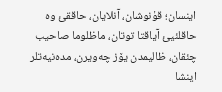اینسان؛ قۇنوشان، آنلایان، حاققئ وە حاقلئیئ آیاقتا توتان، ماظلوما صاحیب چئقان، ظالیمدن یۆز چەویرن، مدەنیەتلر اینشا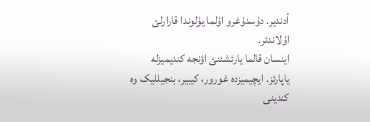أدندیر. دۇسدۇغرو اۇلما یۇلوندا قارارلئ اۇلاندئر.
اینسان قالما یارئشئنئ اؤنجە کندیمیزلە یاپارئز. ایچیمیزدە غورور، کیبیر، بنجیللیک وە کندینی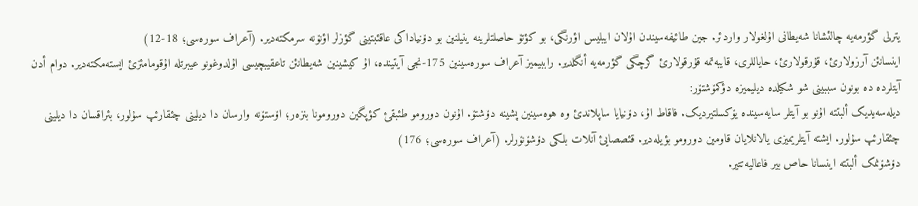یترلی گؤرمەیە چالئشانا شەیطانی اۇلغولار واردئر. جین طائیفەسیندن اۇلان ایبلیس اؤرنگی، بو کؤتۆ حاصلتلرینە ینیلنین بو دۆنیاداکی عاقئبتینی گؤزلر اؤنۆنە سرمکتەدیر. (آعراف سورەسی؛ 18-12)
اینسانئن آرزولارئ، قۇرقولارئ، حایاللری، قایبەتمە قۇرقولارئ گرچگی گؤرمەیە أنگلدیر. راببیمیز آعراف سورەسینین 175-نجی آیتیندە، اۇ کیشینین شەیطانئن تاعقیبچیسی اۇلدوغونو عیبرتلە اۇقومامئزئ ایستەمکتەدیر. دوام أدن آیتلردە دە بونون سببینی شو شکیلدە دیلیمیزە دؤکمۆشتۆر:
دیلەسەیدیک ألبتتە اۇنو بو آیتلر سایەسیندە یۆکسلتیردیک. فاقاط اۇ، دۆنیایا ساپلاندئ وە هوەسینین پشینە دۆشتۆ. اۇنون دورومو طئبقئ کؤپگین دورومونا بنزەر؛ اۆستۆنە وارسان دا دیلینی چئقارئپ سۇلور، بئراقسان دا دیلینی چئقارئپ سۇلور. ایشتە آیتلریمیزی یالانلایان قاومین دورومو بؤیلەدیر. قئصصایئ آنلات بلکی دۆشۆنۆرلر. (آعراف سورەسی؛ 176)
دۆشۆنمک ألبتتە اینسانا حاص بیر فاعالیەتتیر.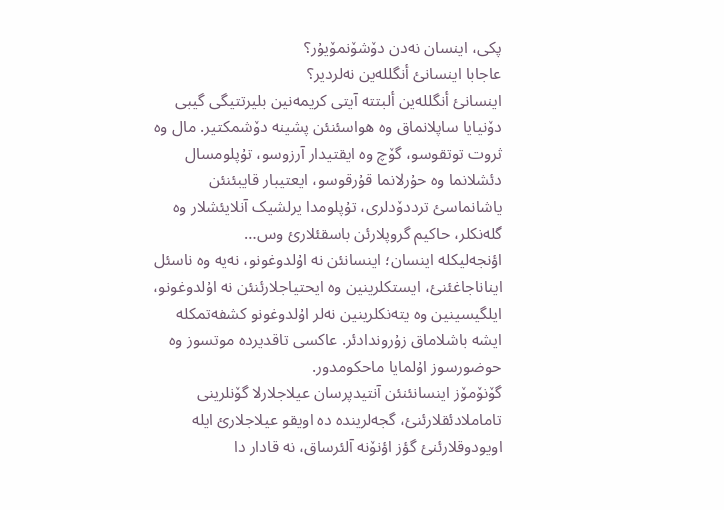پکی، اینسان نەدن دۆشۆنمۆیۇر؟
عاجابا اینسانئ أنگللەین نەلردیر؟
اینسانئ أنگللەین ألبتتە آیتی کریمەنین بلیرتتیگی گیبی دۆنیایا ساپلانماق وە هواسئنئن پشینە دۆشمکتیر. مال وە ثروت توتقوسو، گۆچ وە ایقتیدار آرزوسو، تۇپلومسال دئشلانما وە حۇرلانما قۇرقوسو، ایعتیبار قایبئنئن یاشانماسئ ترددۆدلری، تۇپلومدا یرلشیک آنلایئشلار وە گلەنکلر، حاکیم گروپلارئن باسقئلارئ وس…
اؤنجەلیکلە اینسان؛ اینسانئن نە اۇلدوغونو، نەیە وە ناسئل ایناناجاغئنئ، ایستکلرینین وە ایحتیاجلارئنئن نە اۇلدوغونو، ایلگیسینین وە یتەنکلرینین نەلر اۇلدوغونو کشفەتمکلە ایشە باشلاماق زۇروندادئر. عاکسی تاقدیردە موتسوز وە حوضورسوز اۇلمایا ماحکومدور.
گۆنۆمۆز اینسانئنئن آنتیدپرسان عیلاجلارلا گۆنلرینی تاماملادئقلارئنئ، گجەلریندە دە اویقو عیلاجلارئ ایلە اویودوقلارئنئ گؤز اؤنۆنە آلئرساق، نە قادار دا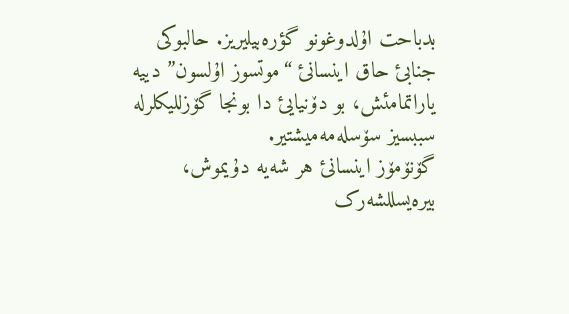بدباحت اۇلدوغونو گؤرەبیلیریز. حالبوکی جنابئ حاق اینسانئ “موتسوز اۇلسون” دییە یاراتمامئش، بو دۆنیایئ دا بونجا گۆزللیکلرلە سببسیز سۆسلەمەمیشتیر.
گۆنۆمۆز اینسانئ هر شەیە دۇیموش، بیرەیسللشەرک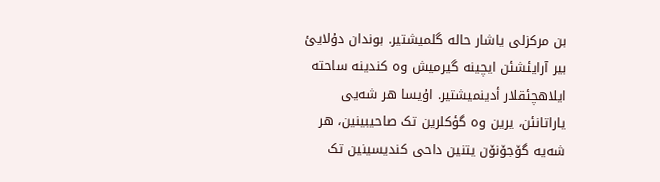بن مرکزلی یاشار حالە گلمیشتیر. بوندان دۇلایئ بیر آرایئشئن ایچینە گیرمیش وە کندینە ساحتە ایلاهچئقلار أدینمیشتیر. اۇیسا هر شەیی یاراتانئن، یرین وە گؤکلرین تک صاحیبینین، هر شەیە گۆجۆنۆن یتنین داحی کندیسینین تک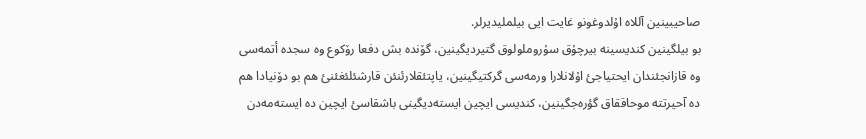صاحیبینین آللاە اۇلدوغونو غایت ایی بیلملیدیرلر.
بو بیلگینین کندیسینە بیرچۇق سۇروملولوق گتیردیگینین، گۆندە بش دفعا رۆکوع وە سجدە أتمەسی وە قازانجئندان ایحتیاجئ اۇلانلارا ورمەسی گرکتیگینین، یاپتئقلارئنئن قارشئلئغئنئ هم بو دۆنیادا هم دە آحیرتتە موحاققاق گؤرەجگینین، کندیسی ایچین ایستەدیگینی باشقاسئ ایچین دە ایستەمەدن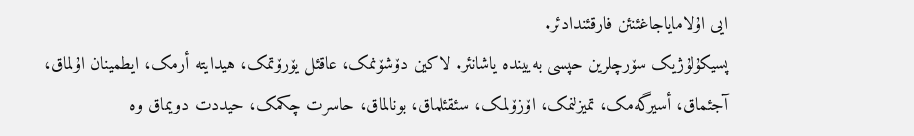ایی اۇلامایاجاغئنئن فارقئندادئر.
پسیکۇلۇژیک سۆرچلرین حپسی بەییندە یاشانئر. لاکین دۆشۆنمک، عاقئل یۆرۆتمک، هیدایتە أرمک، ایطمینان اۇلماق، آجئماق، أسیرگەمک، تمیزلنمک، اۆزۆلمک، سئقئلماق، بونالماق، حاسرت چکمک، حیددت دویماق وە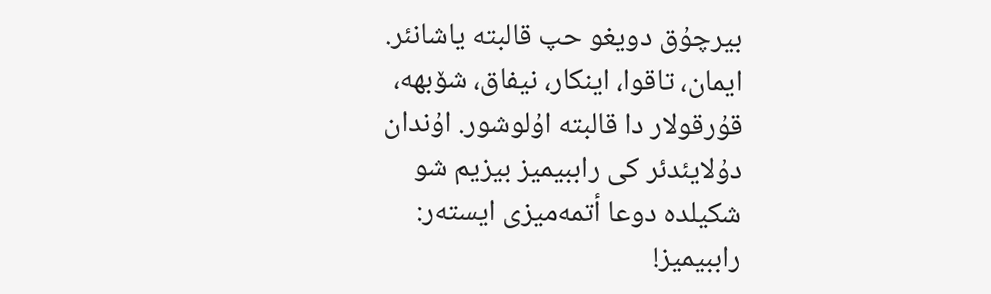بیرچۇق دویغو حپ قالبتە یاشانئر. ایمان، تاقوا، اینکار، نیفاق، شۆبهە، قۇرقولار دا قالبتە اۇلوشور. اۇندان دۇلایئدئر کی راببیمیز بیزیم شو شکیلدە دوعا أتمەمیزی ایستەر:
راببیمیز!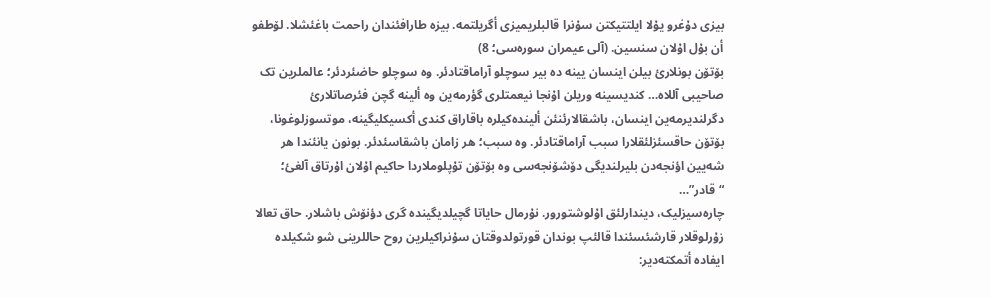بیزی دۇغرو یۇلا ایلتتیکتن سۇنرا قالبلریمیزی أگریلتمە. بیزە طارافئندان راحمت باغئشلا. لۆطفو أن بۇل اۇلان سنسین. (آلی عیمران سورەسی؛ 8)
بۆتۆن بونلارئ بیلن اینسان یینە دە بیر سوچلو آراماقتادئر. وە سوچلو حاضئردئر؛ عالملرین تک صاحیبی آللاە… کندیسینە وریلن اۇنجا نیعمتلری گؤرمەین وە ألینە گچن فئرصاتلارئ دگرلندیرمەین اینسان، باشقالارئنئن ألیندەکیلرە باقاراق کندی أکسیکلیگینە، موتسوزلوغونا، بۆتۆن حاقسئزلئقلارا سبب آراماقتادئر. وە سبب؛ هر زامان باشقاسئدئر. بونون یانئندا هر شەیین اؤنجەدن بلیرلندیگی دۆشۆنجەسی وە بۆتۆن تۇپلوملاردا حاکیم اۇلان اۇرتاق آلغئ؛ “قادر”…
چارەسیزلیک، دیندارلئق اۇلوشتورور. نۇرمال حایاتا گچیلدیگیندە گری دؤنۆش باشلار. حاق تعالا زۇرلوقلار قارشئسئندا قالئپ بوندان قورتولدوقتان سۇنراکیلرین روح حاللرینی شو شکیلدە ایفادە أتمکتەدیر: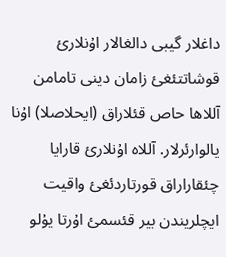داغلار گیبی دالغالار اۇنلارئ قوشاتتئغئ زامان دینی تامامن آللاها حاص قئلاراق (ایحلاصلا) اۇنا یالوارئرلار. آللاە اۇنلارئ قارایا چئقاراراق قورتاردئغئ واقیت ایچلریندن بیر قئسمئ اۇرتا یۇلو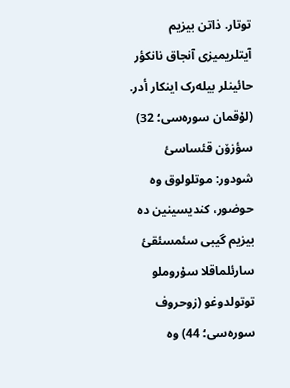توتار. ذاتن بیزیم آیتلریمیزی آنجاق نانکؤر حائینلر بیلەرک اینکار أدر. (لۇقمان سورەسی؛ 32)
سؤزۆن قئساسئ شودور: موتلولوق وە حوضور، کندیسینین دە بیزیم گیبی سئمسئقئ سارئلماقلا سۇروملو توتولدوغو (زوحروف سورەسی؛ 44) وە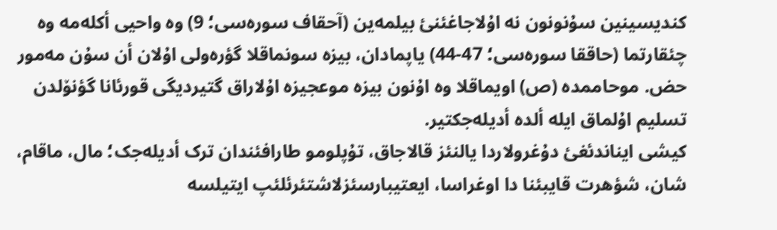کندیسینین سۇنونون نە اۇلاجاغئنئ بیلمەین (آحقاف سورەسی؛ 9) وە واحیی أکلەمە وە چئقارتما (حاققا سورەسی؛ 47-44) یاپمادان، بیزە سونماقلا گؤرەولی اۇلان أن سۇن مەمور حض. موحاممدە (ص) اویماقلا وە اۇنون بیزە موعجیزە اۇلاراق گتیردیگی قورئانا گؤنۆلدن تسلیم اۇلماق ایلە ألدە أدیلەجکتیر.
کیشی ایناندئغئ دۇغرولاردا یالنئز قالاجاق، تۇپلومو طارافئندان ترک أدیلەجک؛ مال، ماقام، شان، شؤهرت قایبئنا دا اوغراسا، ایعتیبارسئزلاشتئرئلئپ ایتیلسە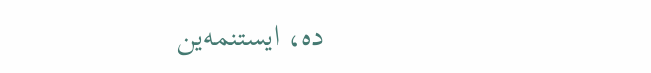دە، ایستنمەین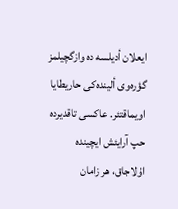ایعلان أدیلسە دە وازگچیلمز گؤرەوی ألیندەکی حاریطایا اویماقتئر. عاکسی تاقدیردە حپ آرایئش ایچیندە اۇلاجاق، هر زامان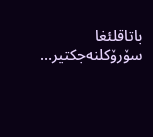باتاقلئغا سۆرۆکلنەجکتیر…